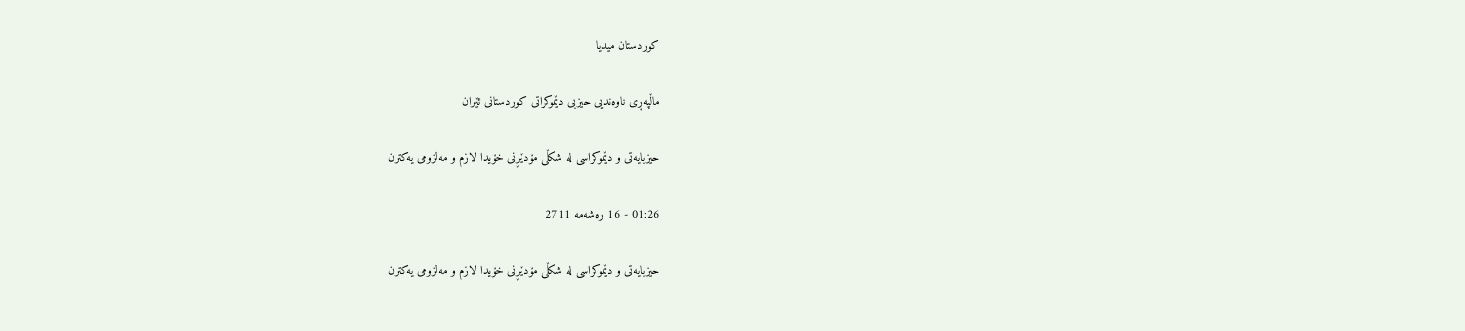کوردستان میدیا

ماڵپەڕی ناوەندیی حیزبی دێموکراتی کوردستانی ئێران

حیزبایه‌تی‌ و دێموكراسی‌ له‌ شكڵی‌ مۆدێڕنی‌ خۆیدا لازم و مه‌لزومی‌ یه‌كترن

01:26 - 16 رەشەمه 2711

حیزبایه‌تی‌ و دێموكراسی‌ له‌ شكڵی‌ مۆدێڕنی‌ خۆیدا لازم و مه‌لزومی‌ یه‌كترن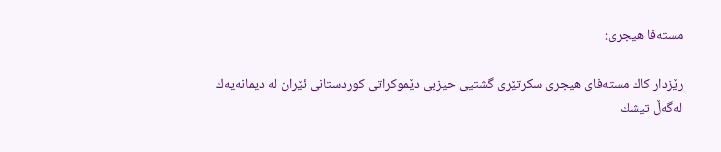مسته‌فا هیجری‌:

رێزدار كاك مسته‌فای هیجری‌ سكرتێری‌ گشتیی‌ حیزبی‌ دێموكراتی‌ كوردستانی‌ ئێران له‌ دیمانه‌یه‌ك له‌گه‌ڵ تیشك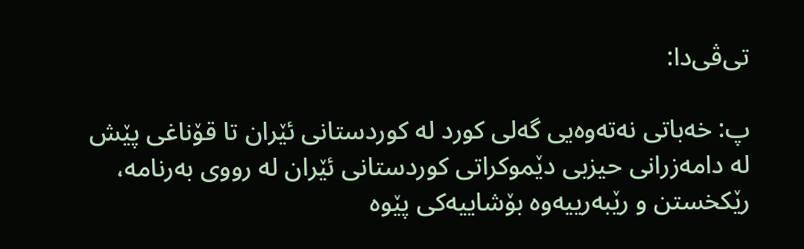تی‌ڤی‌دا:

پ: خه‌باتی‌ نه‌ته‌وه‌یی‌ گه‌لی‌ كورد له‌ كوردستانی‌ ئێران تا قۆناغی‌ پێش له‌ دامه‌زرانی‌ حیزبی‌ دێموكراتی‌ كوردستانی‌ ئێران له‌ رووی‌ به‌رنامه‌، رێكخستن‌ و رێبه‌رییه‌وه‌ بۆشاییه‌كی‌ پێوه‌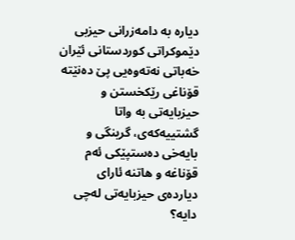دیاره‌ به‌ دامه‌زرانی‌ حیزبی‌ دێموكراتی‌ كوردستانی‌ ئێران خه‌باتی‌ نه‌ته‌وه‌یی‌ پێ‌ ده‌نێته‌ قۆناغی‌ رێكخستن‌ و حیزبایه‌تی‌ به‌ واتا گشتییه‌كه‌ی‌، گرینگی‌‌ و بایه‌خی‌ ده‌ستپێكی‌ ئه‌م قۆناغه‌ و هاتنه‌ ئارای‌ دیارده‌ی‌ حیزبایه‌تی‌ له‌چی‌ دایه‌؟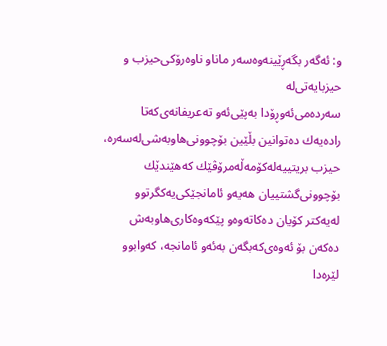و: ئه‌گه‌ر بگه‌ڕێینه‌وه‌سه‌ر مانا‌و ناوه‌رۆكی‌حیزب و حیزبایه‌تی‌له‌
سه‌رده‌می‌ئه‌وڕۆدا به‌پێی‌ئه‌و ته‌عریفانه‌ی‌كه‌تا راده‌یه‌ك ده‌توانین بڵێین بۆچوونی‌هاوبه‌شی‌له‌سه‌ره‌، حیزب بریتییه‌له‌كۆمه‌ڵه‌مرۆڤێك كه‌هێندێك بۆچوونی‌گشتییان هه‌یه‌و ئامانجێكی‌یه‌كگرتوو له‌یه‌كتر كۆیان ده‌كاته‌وه‌و پێكه‌وه‌كاری‌هاوبه‌ش ده‌كه‌ن بۆ ئه‌وه‌ی‌كه‌بگه‌ن به‌ئه‌و ئامانجه‌، كه‌وابوو لێره‌دا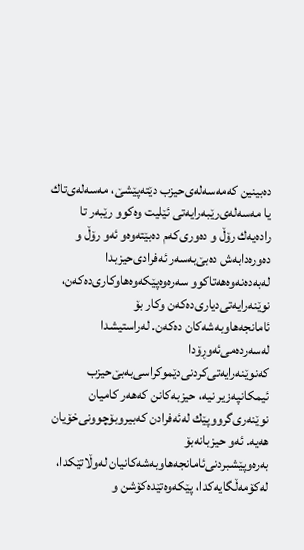ده‌بینین كه‌مه‌سه‌له‌ی‌حیزب دێته‌پێشێ‌، مه‌سه‌له‌ی‌تاك یا مه‌سه‌له‌ی‌رێبه‌رایه‌تی ئێلیت وه‌كوو رێبه‌ر تا راده‌یه‌ك رۆڵ و ده‌وری‌كه‌م ده‌بێته‌وه‌و ئه‌و رۆڵ و ده‌وره‌دابه‌ش ده‌بێ‌به‌سه‌ر ئه‌فرادی‌حیزبدا له‌به‌ده‌نه‌وه‌هه‌تاكوو سه‌ره‌وه‌پێكه‌وه‌هاوكاری‌ده‌كه‌ن، نوێنه‌رایه‌تی‌دیاری‌ده‌كه‌ن وكار بۆ ئامانجه‌هاوبه‌شه‌كان ده‌كه‌ن. له‌راستیشدا له‌سه‌رده‌می‌ئه‌وڕۆدا كه‌نوێنه‌رایه‌تی‌كردنی‌دێموكراسی‌به‌بێ‌حیزب ئیمكانپه‌زیر نیه‌، حیزبه‌كانن كه‌هه‌ر كامیان نوێنه‌ری‌گرووپێك له‌ئه‌فرادن كه‌بیروبۆچوونی‌خۆیان هه‌یه‌. ئه‌و حیزبانه‌بۆ به‌ره‌وپێشبردنی‌ئامانجه‌هاوبه‌شه‌كانیان له‌وڵاتێكدا، له‌كۆمه‌ڵگایه‌كدا، پێكه‌وه‌تێده‌كۆشن و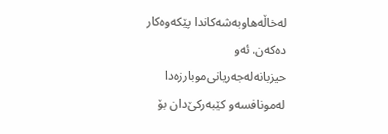له‌خاڵه‌هاوبه‌شه‌كاندا پێكه‌وه‌كار ده‌كه‌ن. ئه‌و حیزبانه‌له‌جه‌ریانی‌موبارزه‌دا له‌مونافسه‌و كێبه‌ركێ‌دان بۆ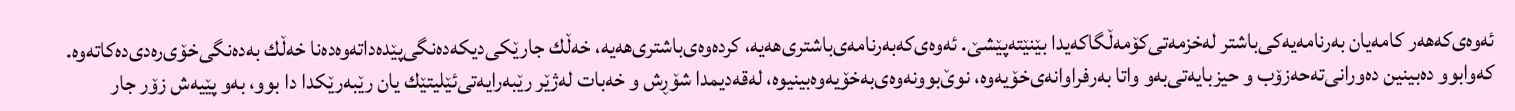ئه‌وه‌ی‌كه‌هه‌ر كامه‌یان به‌رنامه‌یه‌كی‌باشتر له‌خزمه‌تی‌كۆمه‌ڵگاكه‌یدا بێنێته‌پێشێ‌. ئه‌وه‌ی‌كه‌به‌رنامه‌ی‌باشتری‌هه‌یه‌، كرده‌وه‌ی‌باشتری‌هه‌یه‌، خه‌ڵك جارێكی‌دیكه‌ده‌نگی‌پێده‌داته‌وه‌ده‌نا خه‌ڵك به‌ده‌نگی‌خۆی‌ره‌دی‌ده‌كاته‌وه‌. كه‌وابوو ده‌بینین ده‌ورانی‌ته‌حه‌زۆب و حیزبایه‌تی‌به‌و واتا به‌رفراوانه‌ی‌خۆیه‌وه‌، نوێ‌بوونه‌وه‌ی‌به‌خۆیه‌وه‌بینیوه‌، له‌قه‌دیمدا شۆڕش و خه‌بات له‌ژێر رێبه‌رایه‌تی‌ئێلیتێك یان رێبه‌رێكدا دا بوو، به‌و پێیه‌ش زۆر جار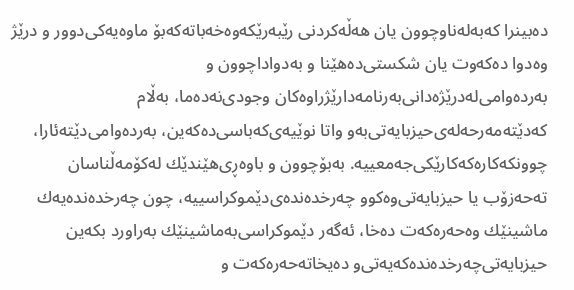ده‌بینرا كه‌به‌له‌ناوچوون یان هه‌ڵه‌كردنی رێبه‌رێكه‌وه‌خه‌باته‌كه‌بۆ ماوه‌یه‌كی‌دوور و درێژ وه‌دوا ده‌كه‌وت یان شكستی‌ده‌هێنا و به‌دواداچوون و به‌رده‌وامی‌له‌درێژه‌دانی‌به‌رنامه‌دارێژراوه‌كان وجودی‌نه‌ده‌ما، به‌ڵام كه‌دێته‌مه‌رحه‌له‌ی‌حیزبایه‌تی‌به‌و واتا نوێیه‌ی‌كه‌باسی‌ده‌كه‌ین، به‌رده‌وامی‌دێته‌ئارا، چوونكه‌كاره‌كه‌كارێكی‌جه‌معییه‌. به‌بۆچوون و باوه‌ڕی‌هێندێك له‌كۆمه‌ڵناسان ته‌حه‌زۆب یا حیزبایه‌تی‌وه‌كوو چه‌رخده‌نده‌ی‌دێموكراسییه‌، چون چه‌رخده‌نده‌یه‌ك ماشینێك وه‌حه‌ره‌كه‌ت ده‌خا، ئه‌گه‌ر دێموكراسی‌به‌ماشینێك به‌راورد بكه‌ین حیزبایه‌تی‌چه‌رخده‌نده‌كه‌یه‌تی‌و ده‌یخاته‌حه‌ره‌كه‌ت و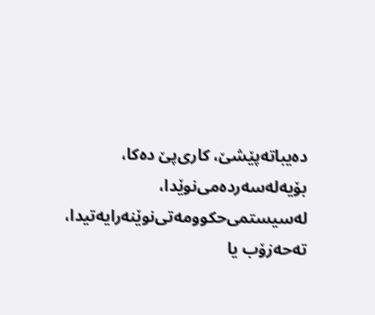ده‌یباته‌پێشێ‌، كاری‌پێ ده‌كا، بۆیه‌له‌سه‌رده‌می‌نوێدا، له‌سیستمی‌حكوومه‌تی‌نوێنه‌رایه‌تیدا، ته‌حه‌زۆب یا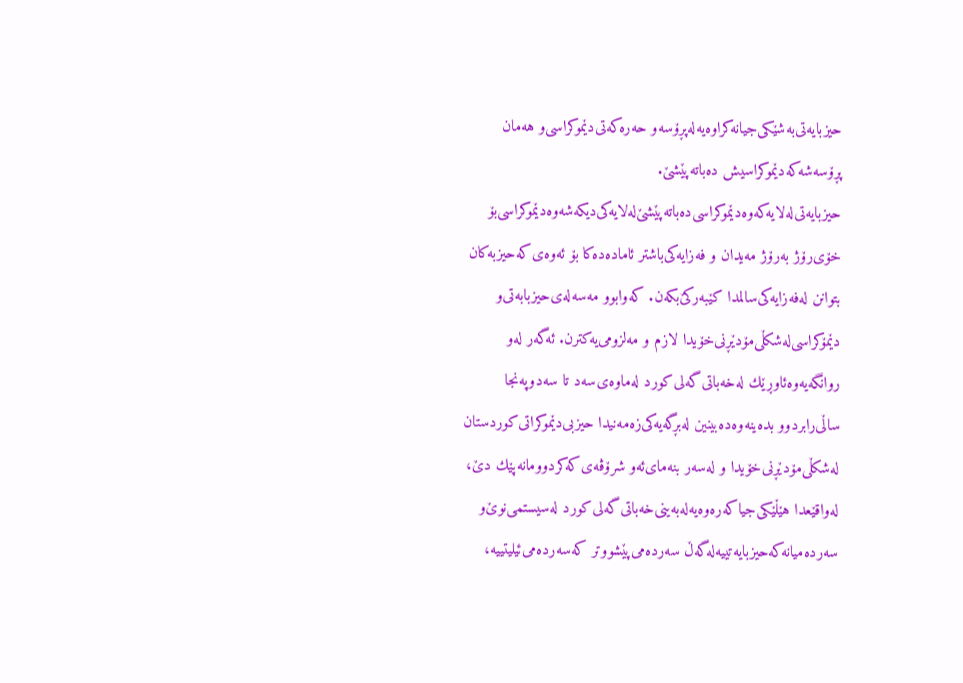حیزبایه‌تی‌به‌شێكی‌جیانه‌كراوه‌یه‌له‌پڕۆسه‌و حه‌ره‌كه‌تی‌دێموكراسی‌و هه‌مان پڕۆسه‌شه‌كه‌دێموكراسیش ده‌باته‌پێشێ‌. حیزبایه‌تی‌له‌لایه‌كه‌وه‌دێموكراسی‌ده‌باته‌پێشێ‌له‌لایه‌كی‌دیكه‌شه‌وه‌دێموكراسی‌بۆ خۆی‌رۆژ به‌رۆژ مه‌یدان و فه‌زایه‌كی‌باشتر ئاماده‌ده‌كا بۆ ئه‌وه‌ی‌كه‌حیزبه‌كان بتوانن له‌فه‌زایه‌كی‌سالمدا كێبه‌ركێ‌بكه‌ن. كه‌وابوو مه‌سه‌له‌ی‌حیزبابه‌تی‌و دێمۆكراسی‌له‌شكڵی‌مۆدێڕنی‌خۆیدا لازم و مه‌لزومی‌یه‌كترن. ئه‌گه‌ر له‌و روانگه‌یه‌وه‌ئاوڕێك له‌خه‌باتی‌گه‌لی‌كورد له‌ماوه‌ی‌سه‌د تا سه‌دوپه‌نجا ساڵی‌رابردوو بده‌ینه‌وه‌ده‌بینین له‌بڕگه‌یه‌كی‌زه‌مه‌نیدا حیزبی‌دێموكراتی‌كوردستان له‌شكڵی‌مۆدێڕنی‌خۆیدا و له‌سه‌ر بنه‌مای‌ئه‌و شرۆڤه‌ی‌كه‌كردوومانه‌پێك دێ‌، له‌واقێعدا هێڵێكی‌جیاكه‌ره‌وه‌یه‌له‌به‌ینی‌خه‌باتی‌گه‌لی‌كورد له‌سیستمی‌نوێ‌و سه‌رده‌میانه‌كه‌حیزبایه‌تییه‌له‌گه‌ڵ سه‌رده‌می‌پێشووتر كه‌سه‌رده‌می‌ئیلیتییه‌،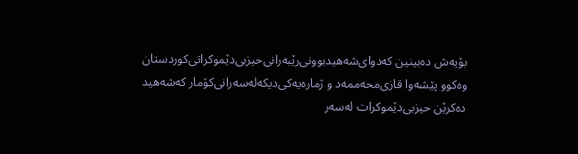بۆیه‌ش ده‌بینین كه‌دوای‌شه‌هیدبوونی‌رێبه‌رانی‌حیزبی‌دێموكراتی‌كوردستان وه‌كوو پێشه‌وا قازی‌محه‌ممه‌د و ژماره‌یه‌كی‌دیكه‌له‌سه‌رانی‌كۆمار كه‌شه‌هید ده‌كرێن حیزبی‌دێموكرات له‌سه‌ر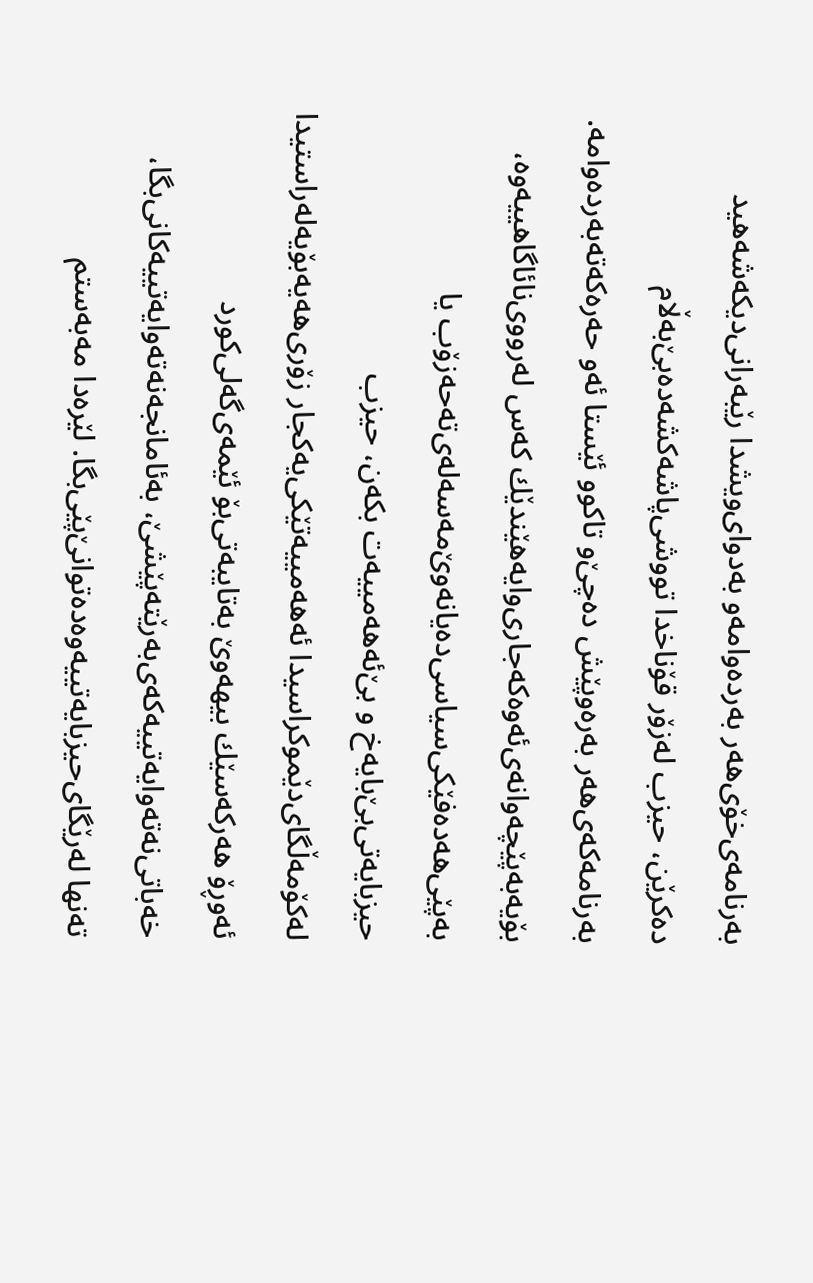به‌رنامه‌ی‌خۆی‌هه‌ر به‌رده‌وامه‌و به‌دوای‌ویشدا رێبه‌رانی‌دیكه‌شه‌هید ده‌كرێن، حیزب له‌زۆر قۆناخدا تووشی‌پاشه‌كشه‌ده‌بێ‌به‌ڵام به‌رنامه‌كه‌ی‌هه‌ر به‌ره‌وپێش ده‌چێ‌و تاكوو ئێستا ئه‌و حه‌ره‌كه‌ته‌به‌رده‌وامه‌. بۆیه‌به‌پێچه‌وانه‌ی‌ئه‌وه‌كه‌جاری‌وایه‌هێندێك كه‌س له‌رووی‌نائاگاهییه‌وه‌، به‌پێی‌هه‌ده‌فێكی‌سیاسی‌ده‌یانه‌وێ‌مه‌سه‌له‌ی‌ته‌حه‌زۆب یا حیزبایه‌تی‌بێ‌بایه‌خ و بێ‌ئه‌هه‌مییه‌ت بكه‌ن، حیزب له‌كۆمه‌ڵگای‌دێموكراسیدا ئه‌هه‌مییه‌تێكی‌یه‌كجار زۆری‌هه‌یه‌بۆیه‌له‌راستیدا ئه‌وڕۆ هه‌ركه‌سێك بیهه‌وێ‌ به‌تایبه‌تی‌بۆ ئێمه‌ی‌گه‌لی‌كورد خه‌باتی‌نه‌ته‌وایه‌تییه‌كه‌ی‌به‌رێته‌پێشێ‌، به‌ئامانجه‌نه‌ته‌وایه‌تییه‌كانی‌بگا، ته‌نها له‌رێگای‌حیزبایه‌تییه‌وه‌ده‌توانێ‌پێی‌بگا. لێره‌دا مه‌به‌ستم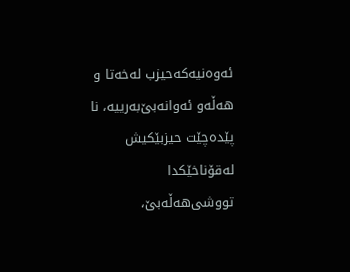ئه‌وه‌نیه‌كه‌حیزب له‌خه‌تا و هه‌ڵه‌و ئه‌وانه‌بێ‌به‌رییه‌، نا پێده‌چێت حیزبێكیش له‌قۆناخێكدا تووشی‌هه‌ڵه‌بێ‌،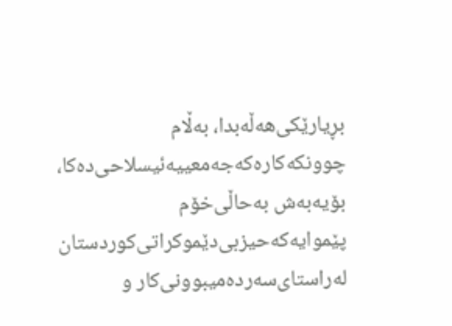بڕیارێكی‌هه‌ڵه‌بدا، به‌ڵام چوونكه‌كاره‌كه‌جه‌معییه‌ئیسلاحی‌ده‌كا، بۆیه‌به‌ش به‌حاڵی‌خۆم پێموایه‌كه‌حیزبی‌دێموكراتی‌كوردستان له‌راستای‌سه‌رده‌میبوونی‌كار و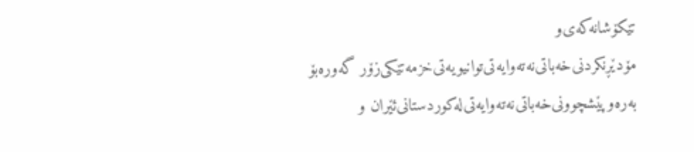تێكۆشانه‌كه‌ی‌و مۆدێڕنكردنی‌خه‌باتی‌نه‌ته‌وایه‌تی‌توانیویه‌تی‌خزمه‌تێكی‌زۆر گه‌وره‌بۆ به‌ره‌وپێشچوونی‌خه‌باتی‌نه‌ته‌وایه‌تی‌له‌كوردستانی‌ئێران و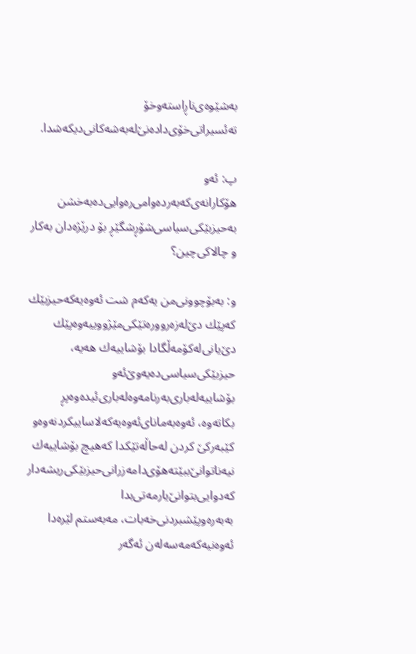به‌شێوه‌ی‌ناڕاسته‌وخۆ ته‌ئسیراتی‌خۆی‌داده‌نێ‌له‌به‌شه‌كانی‌دیكه‌شدا.

پ: ئه‌و هۆكارانه‌ی‌كه‌به‌رده‌وامی‌ره‌وایی‌ده‌به‌خشن به‌حیزبێكی‌سیاسی‌شۆڕشگێڕ بۆ درێژه‌دان به‌كار و چالاكی‌چین؟

و: به‌بۆچوونی‌من یه‌كه‌م شت ئه‌وه‌یه‌كه‌حیزبێك كه‌پێك دێ‌له‌زه‌رووره‌تێكی‌مێژووییه‌وه‌پێك دێ‌یانی‌له‌كۆمه‌ڵگادا بۆشاییه‌ك هه‌یه‌، حیزبێكی‌سیاسی‌ده‌یه‌وێ‌ئه‌و بۆشاییه‌له‌باری‌به‌رنامه‌وه‌له‌باری‌ئیده‌وه‌پڕ بكاته‌وه‌، ئه‌وه‌به‌مانای‌ئه‌وه‌یه‌كه‌لاساییكردنه‌وه‌و كێبه‌ركێ كردن له‌حاڵه‌تێكدا كه‌هیچ بۆشاییه‌ك نیه‌ناتوانێ‌ببێته‌هۆی‌دامه‌زرانی‌حیزبێكی‌ریشه‌دار كه‌دوایی‌بتوانێ‌یارمه‌تی‌بدا به‌به‌ره‌وپێشبردنی‌خه‌بات، مه‌به‌ستم لێره‌دا ئه‌وه‌نیه‌كه‌مه‌سه‌له‌ن ئه‌گه‌ر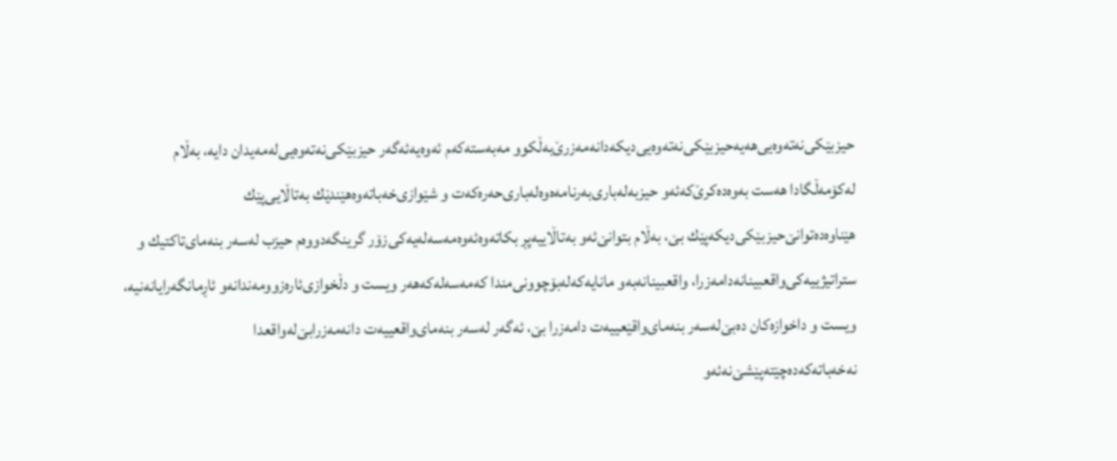حیزبێكی‌نه‌ته‌وه‌یی‌هه‌یه‌حیزبێكی‌نه‌ته‌وه‌یی‌دیكه‌دانه‌مه‌زرێ‌به‌ڵكوو مه‌به‌سته‌كه‌م ئه‌وه‌یه‌ئه‌گه‌ر حیزبێكی‌نه‌ته‌وه‌یی‌له‌مه‌یدان دایه‌، به‌ڵام له‌كۆمه‌ڵگادا هه‌ست به‌وه‌ده‌كرێ‌كه‌ئه‌و حیزبه‌له‌باری‌به‌رنامه‌ه‌وه‌له‌باری‌حه‌ره‌كه‌ت و شێوازی‌خه‌باته‌وه‌هێندێك به‌تاڵایی‌پێك هێناوه‌ده‌توانێ‌حیزبێكی‌دیكه‌پێك بێ‌، به‌ڵام بتوانێ‌ئه‌و به‌تاڵاییه‌پڕ بكاته‌وه‌ئه‌وه‌مه‌سه‌له‌یه‌كی‌زۆر گرینگه‌دووه‌م حیزب له‌سه‌ر بنه‌مای‌تاكتیك و ستراتیژییه‌كی‌واقعبینانه‌دامه‌زرا، واقعبینانه‌به‌و مانایه‌كه‌له‌بۆچوونی‌مندا كه‌مه‌سه‌له‌كه‌هه‌ر ویست و دڵخوازی‌ئاره‌زوومه‌ندانه‌و ئاڕمانگه‌رایانه‌نیه‌، ویست و داخوازه‌كان ده‌بێ‌له‌سه‌ر بنه‌مای‌واقێعییه‌ت دامه‌زرا بێ‌، ئه‌گه‌ر له‌سه‌ر بنه‌مای‌واقعییه‌ت دانه‌مه‌زرابێ‌له‌واقعدا نه‌خه‌باته‌كه‌ده‌چێته‌پێشێ‌نه‌ئه‌و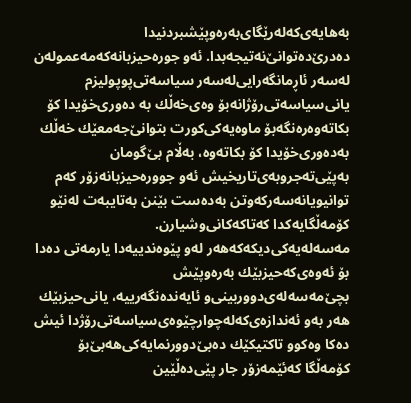به‌هایه‌ی‌كه‌له‌رێگای‌به‌ره‌وپێشبردنیدا ده‌درێ‌ده‌توانێ‌نه‌تیجه‌بدا. ئه‌و جوره‌حیزبانه‌كه‌مه‌عموله‌ن له‌سه‌ر ئاڕمانگه‌رایی‌له‌سه‌ر سیاسه‌تی‌پوپولیزم یانی‌سیاسه‌تی‌رۆژانه‌بۆ وه‌ی‌خه‌ڵك به‌ ده‌وری‌خۆیدا كۆ بكاته‌وه‌ره‌نگه‌بۆ ماوه‌یه‌كی‌كورت بتوانێ‌جه‌معێك خه‌ڵك به‌ده‌وری‌خۆیدا كۆ بكاته‌وه‌، به‌ڵام بێ‌گومان به‌پێی‌ته‌جروبه‌ی‌تاریخیش ئه‌و جووره‌حیزبانه‌زۆر كه‌م توانیویانه‌سه‌ركه‌وتن به‌ده‌ست بێنن به‌تایبه‌ت له‌نێو كۆمه‌ڵگایه‌كدا كه‌تاكه‌كانی‌وشیارن. مه‌سه‌له‌یه‌كی‌دیكه‌كه‌هه‌ر له‌و پێوه‌ندییه‌دا یارمه‌تی ده‌دا بۆ ئه‌وه‌ی‌كه‌حیزبێك به‌ره‌وپێش بچێ‌مه‌سه‌له‌ی‌دووربینی‌و ئایه‌نده‌نگه‌رییه‌، یانی‌حیزبێك هه‌ر به‌و ئه‌ندازه‌ی‌كه‌له‌چوارچێوه‌ی‌سیاسه‌تی‌رۆژدا ئیش ده‌كا وه‌كوو تاكتیكێك ده‌بێ‌دوورنمایه‌كی‌هه‌بێ‌بۆ كۆمه‌ڵگا كه‌ئێمه‌زۆر جار پێی‌ده‌ڵێین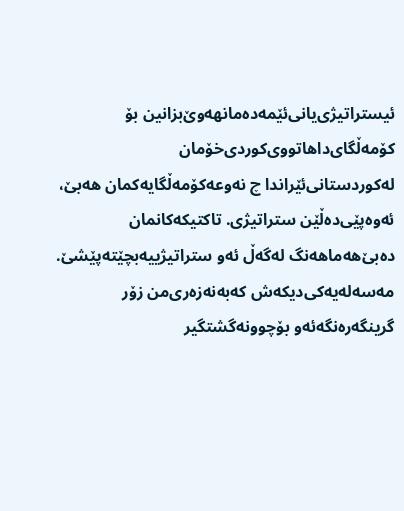ئیستراتیژی‌یانی‌ئێمه‌ده‌مانهه‌وێ‌بزانین بۆ كۆمه‌ڵگای‌داهاتووی‌كوردی‌خۆمان له‌كوردستانی‌ئێراندا چ نه‌وعه‌كۆمه‌ڵگایه‌كمان هه‌بێ‌، ئه‌وه‌پێی‌ده‌ڵێن ستراتیژی‌. تاكتیكه‌كانمان ده‌بێ‌هه‌ماهه‌نگ له‌گه‌ڵ ئه‌و ستراتیژییه‌بچێته‌پێشێ‌. مه‌سه‌له‌یه‌كی‌دیكه‌ش كه‌به‌نه‌زه‌ری‌من زۆر گرینگه‌ره‌نگه‌ئه‌و بۆچوونه‌گشتگیر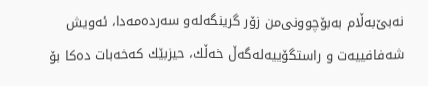نه‌بێ‌به‌ڵام به‌بۆچوونی‌من زۆر گرینگه‌له‌و سه‌رده‌مه‌دا، ئه‌ویش شه‌فافییه‌ت و راستگۆییه‌له‌گه‌ڵ خه‌ڵك، حیزبێك كه‌خه‌بات ده‌كا بۆ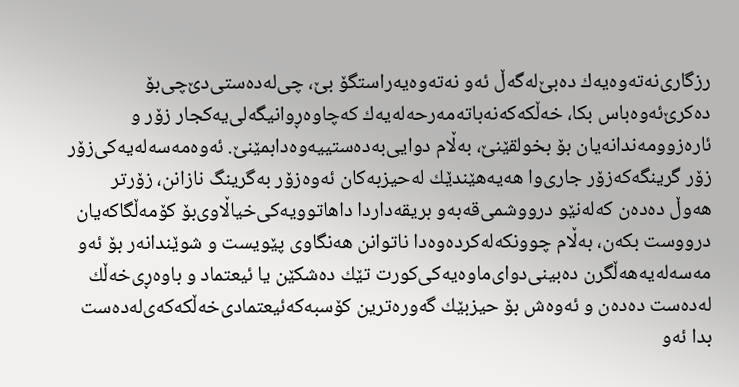رزگاری‌نه‌ته‌وه‌یه‌ك ده‌بێ‌له‌گه‌ڵ ئه‌و نه‌ته‌وه‌یه‌راستگۆ بێ‌، چی‌له‌ده‌ستی‌دێ‌چی‌بۆ ده‌كرێ‌ئه‌وه‌باس بكا، خه‌ڵكه‌كه‌نه‌باته‌مه‌رحه‌له‌یه‌ك كه‌چاوه‌ڕوانیگه‌لی‌یه‌كجار زۆر و ئاره‌زوومه‌ندانه‌یان بۆ بخولقێنێ‌، به‌ڵام دوایی‌به‌ده‌ستییه‌وه‌دابمێنێ‌. ئه‌وه‌مه‌سه‌له‌یه‌كی‌زۆر زۆر گرینگه‌كه‌زۆر جاری‌وا هه‌یه‌هێندێك له‌حیزبه‌كان ئه‌وه‌زۆر به‌گرینگ نازانن، زۆرتر هه‌وڵ ده‌ده‌ن كه‌له‌نێو درووشمی‌قه‌به‌و بریقه‌داردا داهاتوویه‌كی‌خیاڵاوی‌بۆ كۆمه‌ڵگاكه‌یان درووست بكه‌ن، به‌ڵام چوونكه‌له‌كرده‌وه‌دا ناتوانن هه‌نگاوی پێویست و شوێندانه‌ر بۆ ئه‌و مه‌سه‌له‌یه‌هه‌ڵگرن ده‌بینی‌دوای‌ماوه‌یه‌كی‌كورت تێك ده‌شكێن یا ئیعتماد و باوه‌ڕی‌خه‌ڵك له‌ده‌ست ده‌ده‌ن و ئه‌وه‌ش بۆ حیزبێك گه‌وره‌ترین كۆسبه‌كه‌ئیعتمادی‌خه‌ڵكه‌كه‌ی‌له‌ده‌ست بدا ئه‌و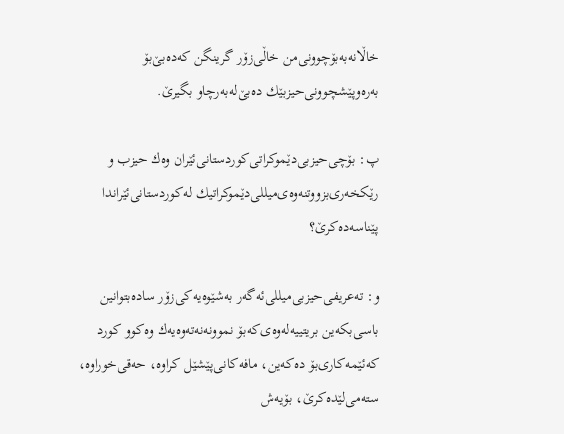خاڵانه‌به‌بۆچوونی‌من خاڵی‌زۆر گرینگن كه‌ده‌بێ‌بۆ به‌ره‌وپێشچوونی‌حیزبێك ده‌بێ‌له‌به‌رچاو بگیرێ‌.

پ: بۆچی‌حیزبی‌دێموكراتی‌كوردستانی‌ئێران وه‌ك حیزب و رێكخه‌ری‌بزووتنه‌وه‌ی‌میللی‌دێموكراتیك له‌كوردستانی‌ئێراندا پێناسه‌ده‌كرێ‌؟

و: ته‌عریفی‌حیزبی‌میللی‌ئه‌گه‌ر به‌شێوه‌یه‌كی‌زۆر ساده‌بتوانین باسی‌بكه‌ین بریتییه‌له‌وه‌ی‌كه‌بۆ نموونه‌نه‌ته‌وه‌یه‌ك وه‌كوو كورد كه‌ئێمه‌كاری‌بۆ ده‌كه‌ین، مافه‌كانی‌پێشێل كراوه‌، حه‌قی‌خوراوه‌، سته‌می‌لێده‌كرێ‌، بۆیه‌ش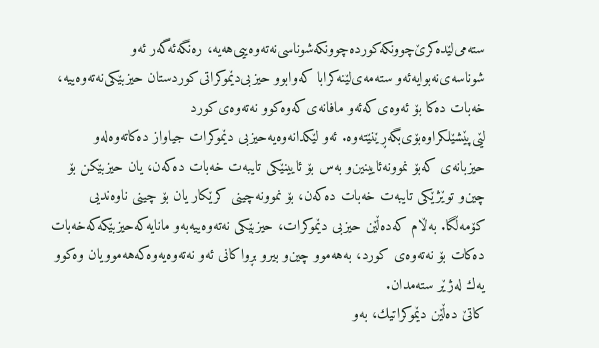سته‌می‌لێده‌كرێ‌چوونكه‌كورده‌چوونكه‌شوناسی‌نه‌ته‌وه‌ییی‌هه‌یه‌، ره‌نگه‌ئه‌گه‌ر ئه‌و شوناسه‌ی‌نه‌بوایه‌ئه‌و سته‌مه‌ی‌لێنه‌كرابا كه‌وابوو حیزبی‌دێموكراتی‌كوردستان حیزبێكی‌نه‌ته‌وه‌ییه‌، خه‌بات ده‌كا بۆ ئه‌وه‌ی‌كه‌ئه‌و مافانه‌ی‌كه‌وه‌كوو نه‌ته‌وه‌ی‌كورد لێی‌پێشێلكراوه‌بۆی‌بگه‌ڕێنێته‌وه‌. ئه‌و لێكدانه‌وه‌یه‌حیزبی دێموكرات جیاواز ده‌كاته‌وه‌له‌و حیزبانه‌ی كه‌بۆ نموونه‌ئایینین‌و به‌س بۆ ئایینێكی تایبه‌ت خه‌بات ده‌كه‌ن، یان حیزبێكن بۆ چین‌و توێژێكی تایبه‌ت خه‌بات ده‌كه‌ن، بۆ نموونه‌چینی كرێكار یان بۆ چینی ناوه‌ندیی كۆمه‌ڵگا. به‌ڵام كه‌ده‌ڵێن حیزبی دێموكرات، حیزبێكی نه‌ته‌وه‌ییه‌به‌و مانایه‌كه‌حیزبێكه‌كه‌خه‌بات ده‌كات بۆ نه‌ته‌وه‌ی كورد، به‌هه‌موو چین‌و بیر‌و بڕواكانی ئه‌و نه‌ته‌وه‌یه‌وه‌كه‌هه‌موویان وه‌كوو یه‌ك له‌ژێر سته‌مدان.
كاتێ ده‌ڵێن دێموكراتیك، به‌و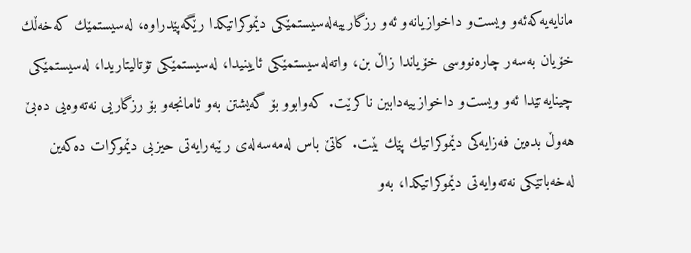مانایه‌یه‌كه‌ئه‌و ویست‌و داخوازیانه‌‌و ئه‌و رزگارییه‌له‌سیستمێكی دێموكراتیكدا رێگه‌پێدراوه‌، له‌سیستمێك كه‌خه‌ڵك خۆیان به‌سه‌ر چاره‌نووسی خۆیاندا زاڵ بن، واته‌له‌سیستمێكی ئایینیدا، له‌سیستمێكی تۆتالیتاریدا، له‌سیستمێكی چینایه‌تێدا ئه‌و ویست‌و داخوازییه‌دابین ناكرێت. كه‌وابوو بۆ گه‌یشتن به‌و ئامانجه‌‌و بۆ رزگاریی نه‌ته‌وه‌یی ده‌بێ هه‌وڵ بده‌ین فه‌زایه‌كی دێموكراتیك پێك بێت. كاتێ باس له‌مه‌سه‌له‌ی رێبه‌رایه‌تی حیزبی دێموكرات ده‌كه‌ین له‌خه‌باتێكی نه‌ته‌وایه‌تی دێموكراتیكدا، به‌و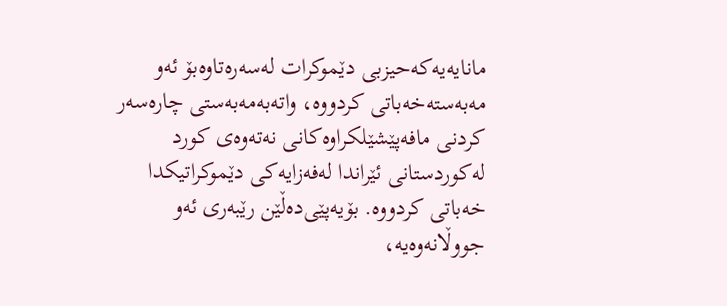مانایه‌یه‌كه‌حیزبی دێموكرات له‌سه‌ره‌تاوه‌بۆ ئه‌و مه‌به‌سته‌خه‌باتی كردووه‌، واته‌به‌مه‌به‌ستی چاره‌سه‌ر كردنی مافه‌پێشێلكراوه‌كانی نه‌ته‌وه‌ی كورد له‌كوردستانی ئێراندا له‌فه‌زایه‌كی دێموكراتیكدا خه‌باتی كردووه‌. بۆیه‌پێی‌ده‌ڵێن رێبه‌ری ئه‌و جووڵانه‌وه‌یه‌،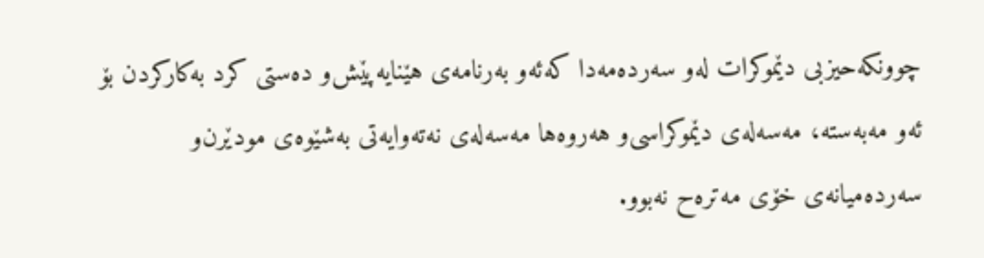چوونكه‌حیزبی دێموكرات له‌و سه‌رده‌مه‌دا كه‌ئه‌و به‌رنامه‌ی هێنایه‌پێش‌و ده‌ستی كرد به‌كاركردن بۆ ئه‌و مه‌به‌سته‌، مه‌سه‌له‌ی دێموكراسی‌‌و هه‌روه‌ها مه‌سه‌له‌ی نه‌ته‌وایه‌تی به‌شێوه‌ی مودێرن‌و سه‌رده‌میانه‌ی خۆی مه‌تره‌ح نه‌بوو.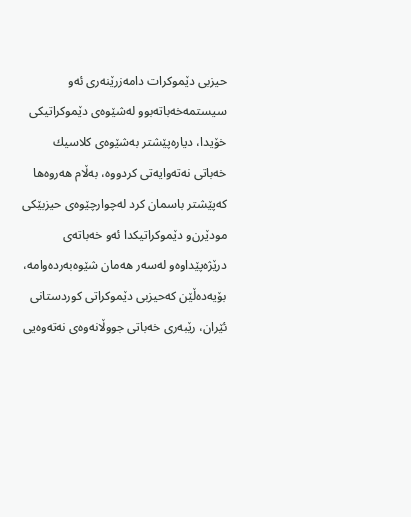حیزبی دێموكرات دامه‌زرێنه‌ری ئه‌و سیستمه‌خه‌باته‌بوو له‌شێوه‌ی دێموكراتیكی خۆیدا، دیاره‌پێشتر به‌شێوه‌ی كلاسیك خه‌باتی نه‌ته‌وایه‌تی كردووه‌، به‌ڵام هه‌روه‌ها كه‌پێشتر باسمان كرد له‌چوارچێوه‌ی حیزبێكی مودێرن‌و دێموكراتیكدا ئه‌و خه‌باته‌ی درێژه‌پێداوه‌‌و له‌سه‌ر هه‌مان شێوه‌به‌رده‌وامه‌، بۆیه‌ده‌ڵێن كه‌حیزبی دێموكراتی كوردستانی ئێران، رێبه‌ری خه‌باتی جووڵانه‌وه‌ی نه‌ته‌وه‌یی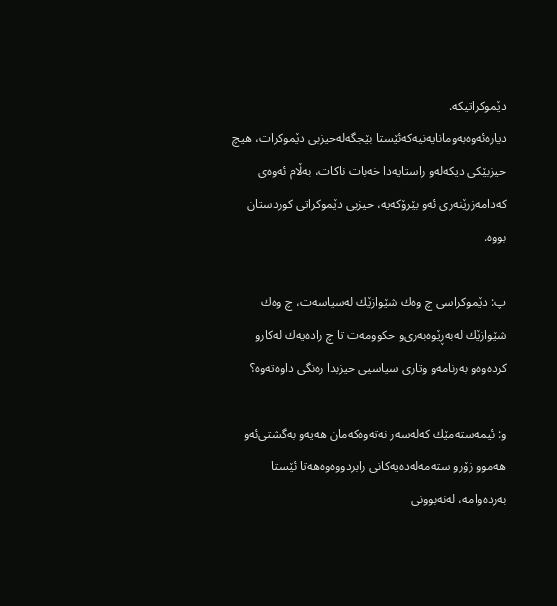دێموكراتیكه‌.
دیاره‌ئه‌وه‌به‌‌ومانایه‌نیه‌كه‌ئێستا بێجگه‌له‌حیزبی دێموكرات، هیچ حیزبێكی دیكه‌له‌و راستایه‌دا خه‌بات ناكات، به‌ڵام ئه‌وه‌ی كه‌دامه‌زرێنه‌ری ئه‌و بێرۆكه‌یه‌، حیزبی دێموكراتی كوردستان بووه‌.

پ: دێموكراسی چ وه‌ك شێوازێك له‌سیاسه‌ت، چ وه‌ك شێوازێك له‌به‌ڕێوه‌به‌ری‌و حكوومه‌ت تا چ راده‌یه‌ك له‌كار‌و كرده‌وه‌‌و به‌رنامه‌‌و وتاری سیاسیی حیزبدا ره‌نگی داوه‌ته‌وه‌؟

و: ئیمه‌سته‌مێك كه‌له‌سه‌ر نه‌ته‌وه‌كه‌مان هه‌یه‌‌و به‌گشتی‌ئه‌و هه‌موو زۆر‌و سته‌مه‌له‌ده‌یه‌كانی رابردووه‌وه‌هه‌تا ئێستا به‌رده‌وامه‌، له‌نه‌بوونی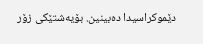دێموكراسیدا ده‌بینین. بۆیه‌شتێكی زۆر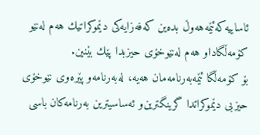ئاساییه‌كه‌ئێمه‌هه‌وڵ بده‌ین كه‌فه‌زایه‌كی دێموكراتیك هه‌م له‌نێو كۆمه‌ڵگادا‌و هه‌م له‌نێوخۆی حیزبدا پێك بێنین.
بۆ كۆمه‌ڵگا ئێمه‌به‌رنامه‌مان هه‌یه‌، له‌به‌رنامه‌‌و پێره‌وی نێوخۆی حیزبی دێموكراتدا گرینگترین‌و ئه‌ساسیترین به‌رنامه‌كان باسی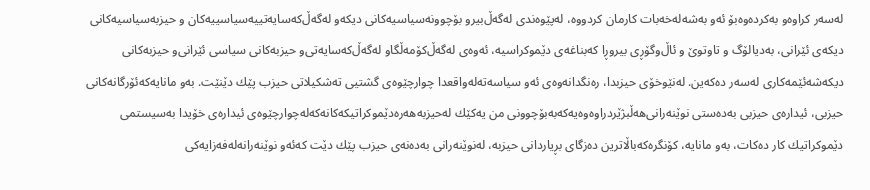له‌سه‌ر كراوه‌‌و به‌كرده‌وه‌بۆ ئه‌و به‌شه‌له‌خه‌بات كارمان كردووه‌، له‌پێوه‌ندی له‌گه‌ڵ‌بیر‌و بۆچوونه‌سیاسیه‌كانی دیكه‌‌و له‌گه‌ڵ‌كه‌سایه‌تییه‌سیاسییه‌كان ‌و حیزبه‌سیاسیه‌كانی دیكه‌ی ئێرانی، به‌دیالۆگ ‌و تاوتوێ ‌و ئاڵ‌وگۆڕی بیر‌وڕا كه‌بناغه‌ی دێموكراسیه‌، ئه‌وه‌ی له‌گه‌ڵ‌كۆمه‌ڵگا‌و له‌گه‌ڵ‌كه‌سایه‌تی‌و حیزبه‌كانی سیاسی ئێرانی‌و حیزبه‌كانی دیكه‌شه‌ئێمه‌كاری له‌سه‌ر ده‌كه‌ین. له‌نێوخۆی حیزبدا، ره‌نگدانه‌وه‌ی ئه‌و سیاسه‌ته‌له‌واقعدا چوارچێوه‌ی گشتیی ته‌شكیلاتی حیزب پێك دێنێت. به‌و مانایه‌كه‌ئۆرگانه‌كانی حیزبی، ئیداره‌ی حیزبی به‌ده‌ستی نوێنه‌رانی‌هه‌ڵبژێردراوه‌وه‌یه‌كه‌به‌بۆچوونی من یه‌كێك له‌حیزبه‌هه‌ره‌دێموكراتیكه‌كانه‌كه‌له‌چوارچێوه‌ی ئیداره‌ی خۆیدا به‌سیستمی دێموكراتیك كار ده‌كات، به‌و مانایه‌، كۆنگره‌كه‌باڵاترین ده‌زگای بڕیاردانی حیزبه‌، له‌نوێنه‌رانی به‌ده‌نه‌ی حیزب پێك دێت كه‌ئه‌و نوێنه‌رانه‌له‌فه‌زایه‌كی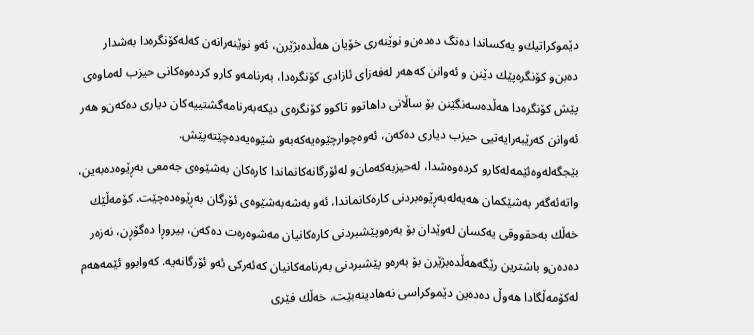دێموكراتیك‌و یه‌كساندا ده‌نگ ده‌ده‌ن‌و نوێنه‌ری خۆیان هه‌ڵده‌بژێرن، ئه‌و نوێنه‌رانه‌ن كه‌له‌كۆنگره‌دا به‌شدار ده‌بن‌و كۆنگره‌پێك دێنن و ئه‌وانن كه‌هه‌ر له‌فه‌زای ئازادی كۆنگره‌دا، به‌رنامه‌‌و كار‌و كرده‌وه‌كانی حیزب له‌ماوه‌ی پێش كۆنگره‌دا هه‌ڵده‌سه‌نگێنن بۆ ساڵانی داهاتوو تاكوو كۆنگره‌ی دیكه‌به‌رنامه‌گشتییه‌كان دیاری ده‌كه‌ن‌و هه‌ر ئه‌وانن كه‌رێبه‌رایه‌تیی حیزب دیاری ده‌كه‌ن، ئه‌وه‌چوارچێوه‌یه‌كه‌به‌و شێوه‌یه‌ده‌چێته‌پێش.
بێجگه‌له‌وه‌ئێمه‌له‌كار‌و كرده‌وه‌شدا، له‌حیزبه‌كه‌مان‌و له‌ئۆرگانه‌كانماندا كاره‌كان به‌شێوه‌ی جه‌معی به‌ڕێوه‌ده‌به‌ین، واته‌ئه‌گه‌ر به‌شێكمان هه‌یه‌له‌به‌ڕێوه‌بردنی كاره‌كانماندا، ئه‌و به‌شه‌به‌شێوه‌ی ئۆرگان به‌ڕێوه‌ده‌چێت. كۆمه‌ڵێك خه‌ڵك به‌حقووقی یه‌كسان له‌وێدان بۆ به‌ره‌وپێشبردنی كاره‌كانیان مه‌شوه‌ره‌ت ده‌كه‌ن، بیر‌وڕا ده‌گۆڕن، نه‌زه‌ر ده‌ده‌ن‌و باشترین رێگه‌هه‌ڵده‌بژێرن بۆ به‌ره‌و پێشبردنی به‌رنامه‌كانیان كه‌ئه‌ركی ئه‌و ئۆرگانه‌یه‌. كه‌وابوو ئێمه‌هه‌م له‌كۆمه‌ڵگادا هه‌وڵ ده‌ده‌ین دێموكراسی نه‌هادینه‌بێت، خه‌ڵك فێری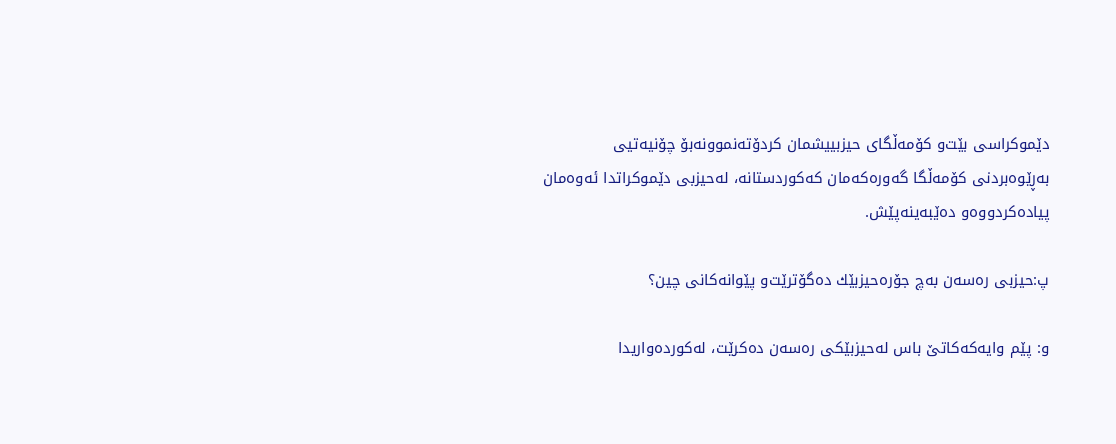دێموكراسی بێت‌و كۆمه‌ڵگای حیزبییشمان كردۆته‌نموونه‌بۆ چۆنیه‌تیی به‌ڕێوه‌بردنی كۆمه‌ڵگا گه‌وره‌كه‌مان كه‌كوردستانه‌، له‌حیزبی دێموكراتدا ئه‌وه‌مان پیاده‌كردووه‌‌و ده‌ێبه‌ینه‌پێش.

پ:حیزبی ره‌سه‌ن به‌چ جۆره‌حیزبێك ده‌گۆترێت‌و پێوانه‌كانی چین؟

و: پێم وایه‌كه‌كاتێ باس له‌حیزبێكی ره‌سه‌ن ده‌كرێت، له‌كورده‌واریدا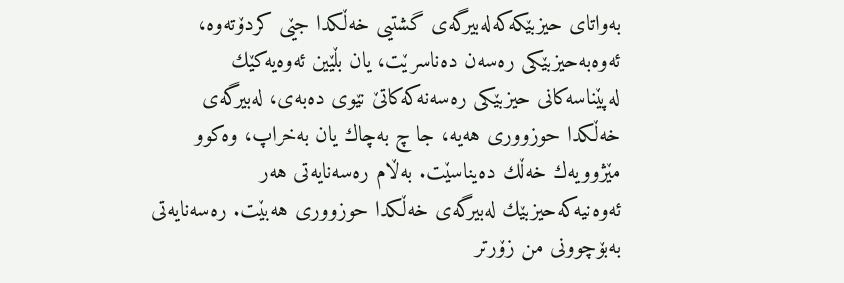به‌واتای حیزبێكه‌كه‌له‌بیرگه‌ی گشتیی خه‌ڵكدا جێی كردۆته‌وه‌، ئه‌وه‌به‌حیزبێكی ره‌سه‌ن ده‌ناسرێت، یان بڵێین ئه‌وه‌یه‌كێك له‌پێناسه‌كانی حیزبێكی ره‌سه‌نه‌كه‌كاتێ نێوی ده‌به‌ی، له‌بیرگه‌ی خه‌ڵكدا حوزووری هه‌یه‌، جا چ به‌چاك یان به‌خراپ، وه‌كوو مێژوویه‌ك خه‌ڵك ده‌یناسێت. به‌ڵام ره‌سه‌نایه‌تی هه‌ر ئه‌وه‌نیه‌كه‌حیزبێك له‌بیرگه‌ی خه‌ڵكدا حوزووری هه‌بێت. ره‌سه‌نایه‌تی به‌بۆچوونی من زۆرتر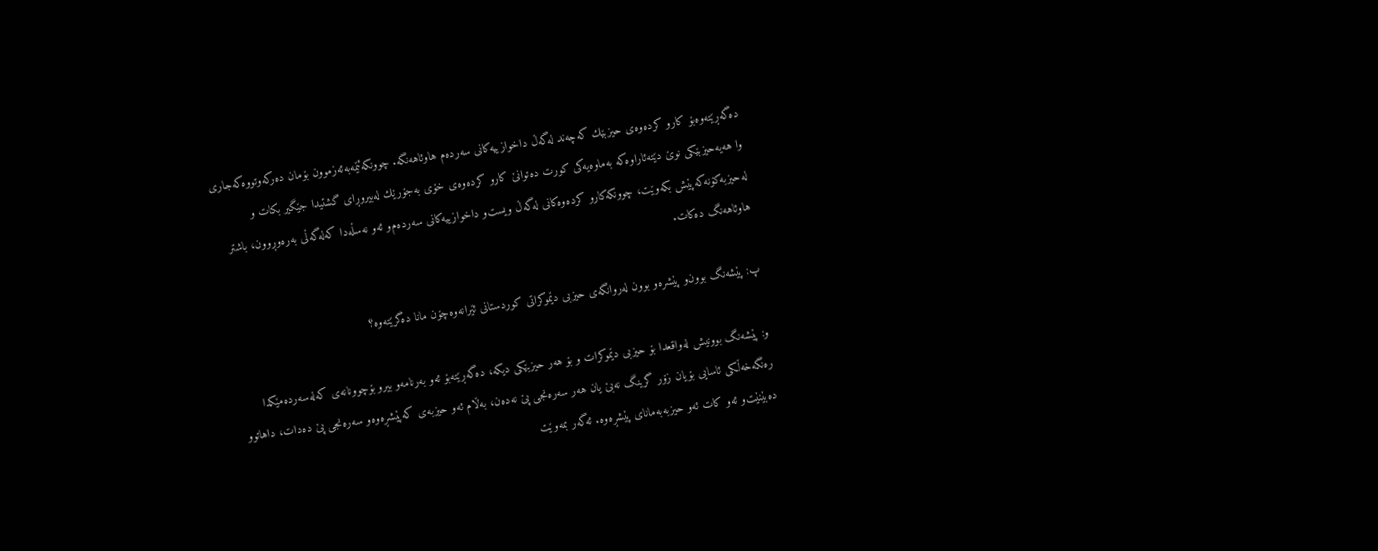ده‌گه‌ڕێته‌وه‌بۆ كار‌و كرده‌وه‌ی حیزبێك كه‌چه‌ند له‌گه‌ڵ داخوازییه‌كانی سه‌رده‌م هاوئاهه‌نگه‌. چوونكه‌ئێمه‌به‌ئه‌زموون بۆمان ده‌ركه‌وتووه‌كه‌جاری وا هه‌یه‌حیزبێكی نوێ دێته‌ئاراوه‌كه‌ به‌ماوه‌یه‌كی كورت ده‌توانێ كار‌و كرده‌وه‌ی خۆی به‌جۆرێك له‌بیر‌وڕای گشتیدا جێگیر بكات و له‌حیزبه‌كۆنه‌كه‌پێش بكه‌وێت، چوونكه‌كار‌و كرده‌وه‌كانی له‌گه‌ڵ ویست‌و داخوازییه‌كانی سه‌رده‌م‌و ئه‌و نه‌سڵه‌دا كه‌له‌گه‌ڵی به‌ره‌وڕوون، باشتر هاوئاهه‌نگ ده‌كات.

پ: پێشه‌نگ بوون‌و پێشره‌و بوون له‌روانگه‌ی حیزبی دێموكراتی كوردستانی ئێرانه‌وه‌چۆن مانا ده‌گرێته‌وه‌؟

و: پێشه‌نگ بوونیش له‌واقعدا بۆ حیزبی دێموكرات و بۆ هه‌ر حیزبێكی دیكه‌، ده‌گه‌ڕێته‌بۆ ئه‌و به‌رنامه‌‌و بیر‌و بۆچوونانه‌ی كه‌له‌سه‌رده‌مێكدا ره‌نگه‌خه‌ڵكی ئاسایی بۆیان زۆر گرینگ نه‌بێ یان هه‌ر سه‌ره‌نجی پێ نه‌ده‌ن، به‌ڵام ئه‌و حیزبه‌ی كه‌پێشڕه‌وه‌‌و سه‌ره‌نجی پێ ده‌دات، داهاتوو ده‌بێنێت‌و ئه‌و كات ئه‌و حیزبه‌به‌مانای پێشڕه‌وه‌. ئه‌گه‌ر بمه‌وێت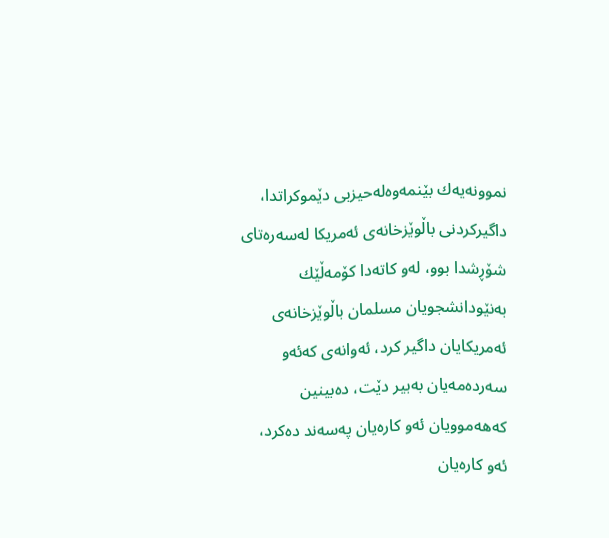نموونه‌یه‌ك بێنمه‌وه‌له‌حیزبی دێموكراتدا، داگیركردنی باڵوێزخانه‌ی ئه‌مریكا له‌سه‌ره‌تای شۆڕشدا بوو، له‌و كاته‌دا كۆمه‌ڵێك به‌نێودانشجویان مسلمان باڵوێزخانه‌ی ئه‌مریكایان داگیر كرد، ئه‌وانه‌ی كه‌ئه‌و سه‌رده‌مه‌یان به‌بیر دێت، ده‌بینین كه‌هه‌موویان ئه‌و كاره‌یان په‌سه‌ند ده‌كرد، ئه‌و كاره‌یان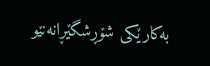به‌كارێكی شۆڕشگێڕانه‌نێو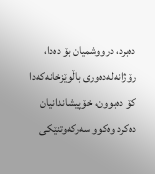ده‌برد، درووشمیان بۆ ده‌دا، رۆژانه‌له‌ده‌وری باڵوێزخانه‌كه‌دا كۆ ده‌بوون، خۆپیشاندانیان ده‌كرد وه‌كوو سه‌ركه‌وتنێكی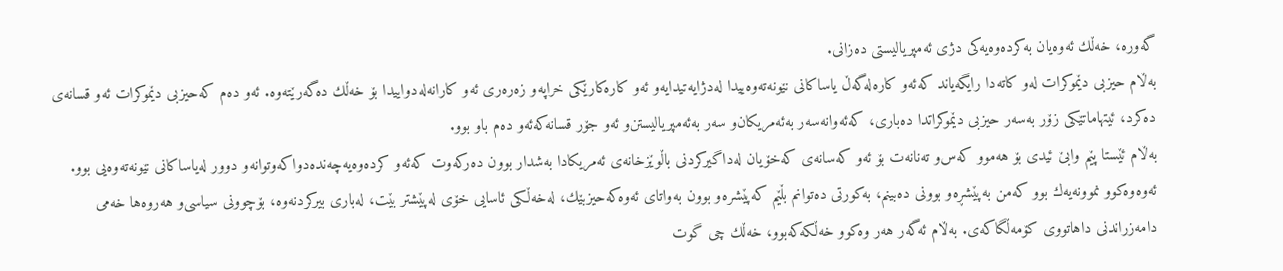گه‌وره‌، خه‌ڵك ئه‌وه‌یان به‌كرده‌وه‌یه‌كی دژی ئه‌مپریالیستی ده‌زانی.
به‌ڵام حیزبی دێموكرات له‌و كاته‌دا رایگه‌یاند كه‌ئه‌و كاره‌له‌گه‌ڵ یاساكانی نێونه‌ته‌وه‌ییدا له‌دژایه‌تیدایه‌‌و ئه‌و كاره‌كارێكی خراپه‌‌و زه‌ره‌ری ئه‌و كارانه‌له‌دواییدا بۆ خه‌ڵك ده‌گه‌رێته‌وه‌. ئه‌و ده‌م كه‌حیزبی دێموكرات ئه‌و قسانه‌ی ده‌كرد، ئیتهاماتێكی زۆر به‌سه‌ر حیزبی دێموكراتدا ده‌باری، كه‌ئه‌وانه‌سه‌ر به‌ئه‌مریكان‌و سه‌ر به‌ئه‌مپریالیستن‌و ئه‌و جۆر قسانه‌كه‌ئه‌و ده‌م باو بوو.
به‌ڵام ئێستا پێم وابێ ئیدی بۆ هه‌موو كه‌س‌و ته‌نانه‌ت بۆ ئه‌و كه‌سانه‌ی كه‌خۆیان له‌داگیركردنی باڵوێزخانه‌ی ئه‌مریكادا به‌شدار بوون ده‌ركه‌وت كه‌ئه‌و كرده‌وه‌یه‌چه‌نده‌دواكه‌وتوانه‌‌و دوور له‌یاساكانی نێونه‌ته‌وه‌یی بوو. ئه‌وه‌وه‌كوو نموونه‌یه‌ك بوو كه‌من به‌پێشڕه‌و بوونی ده‌بینم، به‌كورتی ده‌توانم بڵێم كه‌پێشره‌و بوون به‌واتای ئه‌وه‌كه‌حیزبێك، له‌خه‌ڵكی ئاسایی خۆی له‌پێشتر بێت، له‌باری بیركردنه‌وه‌، بۆچوونی سیاسی‌و هه‌روه‌ها خه‌می دامه‌زراندنی داهاتووی كۆمه‌ڵگاكه‌ی. به‌ڵام ئه‌گه‌ر هه‌ر وه‌كوو خه‌ڵكه‌كه‌بوو، خه‌ڵك چی گوت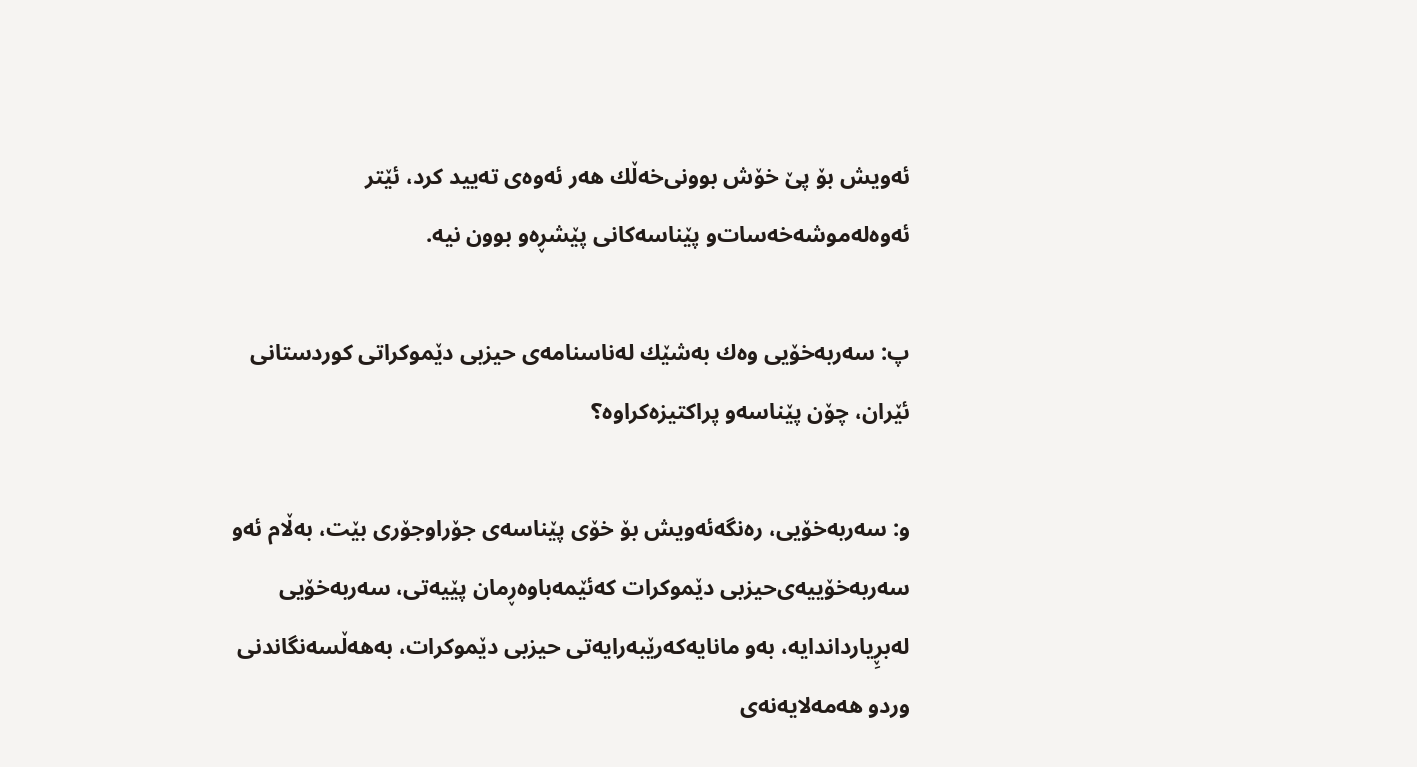ئه‌ویش بۆ پێ خۆش بوونی‌خه‌ڵك هه‌ر ئه‌وه‌ی ته‌یید كرد، ئێتر ئه‌وه‌له‌موشه‌خه‌سات‌و پێناسه‌كانی پێشڕه‌و بوون نیه‌.

پ: سه‌ربه‌خۆیی وه‌ك به‌شێك له‌ناسنامه‌ی حیزبی دێموكراتی كوردستانی ئێران، چۆن پێناسه‌و پراكتیزه‌كراوه‌؟

و: سه‌ربه‌خۆیی، ره‌نگه‌ئه‌ویش بۆ خۆی پێناسه‌ی جۆراوجۆری بێت، به‌ڵام ئه‌و سه‌ربه‌خۆییه‌ی‌حیزبی دێموكرات كه‌ئێمه‌باوه‌ڕمان پێیه‌تی، سه‌ربه‌خۆیی له‌بڕِیارداندایه‌، به‌و مانایه‌كه‌رێبه‌رایه‌تی حیزبی دێموكرات، به‌هه‌ڵسه‌نگاندنی ورد‌و هه‌مه‌لایه‌نه‌ی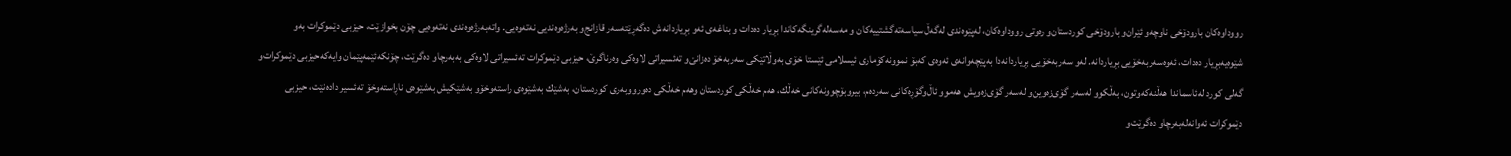رووداوه‌كان بارودۆخی ناوچه‌‌و ئێران‌و بارودۆخی كوردستان‌و ره‌وتی رووداوه‌كان، له‌پێوه‌ندی له‌گه‌ڵ سیاسه‌ته‌گشتییه‌كان ‌و مه‌سه‌له‌گرینگه‌كاندا بڕیار ده‌دات و بناغه‌ی ئه‌و بڕیاردانه‌ش ده‌گه‌ڕێته‌سه‌ر قازانج‌و به‌رژه‌وه‌ندیی نه‌ته‌وه‌یی. واته‌به‌رژه‌وه‌ندی نه‌ته‌وه‌یی چۆن بخوازێت، حیزبی دێموكرات به‌و شێوه‌یه‌بڕیار ده‌دات، ئه‌وه‌سه‌ربه‌خۆیی بڕیاردانه‌. له‌و سه‌ربه‌خۆیی بڕیاردانه‌دا به‌پێچه‌وانه‌ی ئه‌وه‌ی كه‌بۆ نموونه‌كۆماری ئیسلامی ئێستا خۆی به‌وڵاتێكی سه‌ربه‌خۆ ده‌زانێ‌و ته‌ئسیراتی لاوه‌كی وه‌رناگرێ، حیزبی دێموكرات ته‌ئسیراتی لاوه‌كی به‌به‌رچاو ده‌گرێت، چۆنكه‌ئێمه‌پێمان وایه‌كه‌حیزبی دێموكرات‌و گه‌لی كورد له‌ئاسماندا هه‌ڵنه‌كه‌وتون، به‌ڵكوو له‌سه‌ر گۆی‌زه‌وین‌و له‌سه‌ر گۆی‌زه‌ویش هه‌موو ئاڵ‌وگۆڕه‌كانی سه‌رده‌م، بیر‌وبۆچوونه‌كانی خه‌ڵك، هه‌م خه‌ڵكی كوردستان ‌وهه‌م خه‌ڵكی ده‌ورووبه‌ری كوردستان، به‌شێك به‌شێوه‌ی راسته‌وخۆ‌و به‌شێكیش به‌شێوه‌ی ناڕاسته‌‌وخۆ ته‌ئسیر داده‌نێت، حیزبی دێموكرات ئه‌وانه‌له‌به‌رچاو ده‌گرێت‌و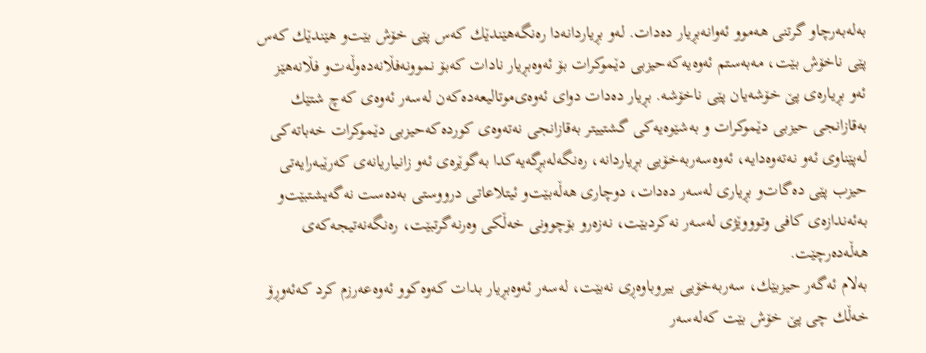به‌له‌به‌رچاو گرتنی هه‌موو ئه‌وانه‌بڕیار ده‌دات. له‌و بڕیاردانه‌دا ره‌نگه‌هێندێك كه‌س پێی خۆش بێت‌و هێندێك كه‌س پێی ناخۆش بێت، مه‌به‌ستم ئه‌وه‌یه‌كه‌حیزبی دێموكرات بۆ ئه‌وه‌بڕیار نادات كه‌بۆ نموونه‌فڵانه‌ده‌وڵه‌ت‌و فڵانه‌هێز ئه‌و بڕیاره‌ی پێ خۆشه‌یان پێی ناخۆشه‌. بڕیار ده‌دات دوای ئه‌وه‌ی‌موتالیعه‌ده‌كه‌ن له‌سه‌ر ئه‌وه‌ی كه‌چ شتێك به‌قازانجی حیزبی دێموكرات و به‌شێوه‌یه‌كی گشتییتر به‌قازانجی نه‌ته‌وه‌ی كورده‌كه‌حیزبی دێموكرات خه‌باته‌كی له‌پێناوی ئه‌و نه‌ته‌وه‌دایه‌، ئه‌وه‌سه‌ربه‌خۆیی بڕیاردانه‌، ره‌نگه‌له‌بڕگه‌یه‌كدا به‌گوێره‌ی ئه‌و زانیاریانه‌ی كه‌رێبه‌رایه‌تی حیزب پێی ده‌گات‌و بڕیاری له‌سه‌ر ده‌دات، دوچاری هه‌ڵه‌بێت‌و ئیتلاعاتی درووستی به‌ده‌ست نه‌گه‌یشتبێت‌و به‌ئه‌ندازه‌ی كافی وتوووێژی له‌سه‌ر نه‌كردبێت، نه‌زه‌ر‌و بۆچوونی خه‌ڵكی وه‌رنه‌گرتبێت، ره‌نگه‌نه‌تیجه‌كه‌ی هه‌ڵه‌ده‌رچێت.
به‌لام ئه‌گه‌ر حیزبێك، سه‌ربه‌خۆیی بیر‌وباوه‌ڕی نه‌بێت، له‌سه‌ر ئه‌وه‌بڕیار بدات كه‌وه‌كوو ئه‌وه‌عه‌رزم كرد كه‌ئه‌وڕۆ خه‌ڵك چی پێ خۆش بێت كه‌له‌سه‌ر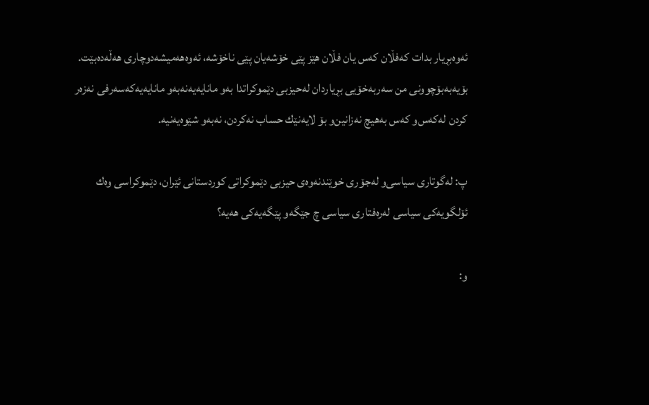ئه‌وه‌بڕیار بدات كه‌فڵان كه‌س یان فڵان هێز پێی خۆشه‌یان پێی ناخۆشه‌، ئه‌وه‌هه‌میشه‌دوچاری هه‌ڵه‌ده‌بێت. بۆیه‌به‌بۆچوونی من سه‌ربه‌خۆیی بڕیاردان له‌حیزبی دێموكراتدا به‌و مانایه‌یه‌نه‌به‌و مانایه‌یه‌كه‌سه‌رفی نه‌زه‌ر كردن له‌كه‌س‌و كه‌س به‌هیچ نه‌زانین‌و بۆ لایه‌نێك حساب نه‌كردن، نه‌به‌و شێوه‌یه‌نیه‌.

پ: له‌گوتاری سیاسی‌و له‌جۆری خوێندنه‌وه‌ی حیزبی دێموكراتی كوردستانی ئێران، دێموكراسی وه‌ك ئۆلگویه‌كی سیاسی له‌ره‌فتاری سیاسی چ جێگه‌‌و پێگه‌یه‌كی هه‌یه‌؟

و: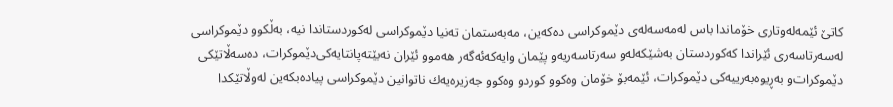كاتێ ئێمه‌له‌وتاری خۆماندا باس له‌مه‌سه‌له‌ی دێموكراسی ده‌كه‌ین، مه‌به‌ستمان ته‌نیا دێموكراسی له‌كوردستاندا نیه‌، به‌ڵكوو دێموكراسی له‌سه‌رتاسه‌ری ئێراندا كه‌كوردستان به‌شێكه‌له‌و سه‌رتاسه‌ریه‌‌و پێمان وایه‌كه‌ئه‌گه‌ر هه‌موو ئێران نه‌بێته‌پانتایه‌كی‌دێموكرات، ده‌سه‌ڵاتێكی دێموكرات‌و به‌ڕیوه‌به‌رییه‌كی دێموكرات، ئێمه‌بۆ خۆمان وه‌كوو كورد‌و وه‌كوو جه‌زیره‌یه‌ك ناتوانین دێموكراسی پیاده‌بكه‌ین له‌وڵاتێكدا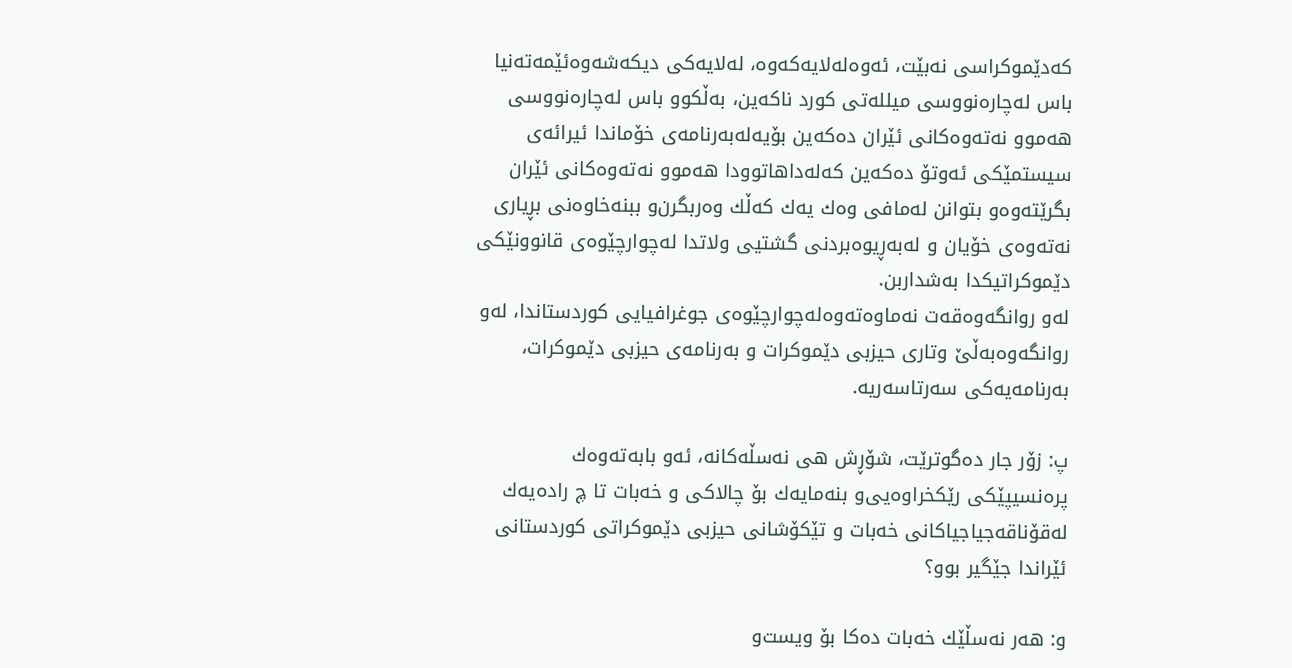كه‌دێموكراسی نه‌بێت، ئه‌وه‌له‌لایه‌كه‌وه‌، له‌لایه‌كی دیكه‌شه‌وه‌ئێمه‌ته‌نیا باس له‌چاره‌نووسی میلله‌تی كورد ناكه‌ین، به‌ڵكوو باس له‌چاره‌نووسی هه‌موو نه‌ته‌وه‌كانی ئێران ده‌كه‌ین بۆیه‌له‌به‌رنامه‌ی خۆماندا ئیرائه‌ی سیستمێكی ئه‌وتۆ ده‌كه‌ین كه‌له‌داهاتوودا هه‌موو نه‌ته‌وه‌كانی ئێران بگرێته‌وه‌‌و بتوانن له‌مافی وه‌ك یه‌ك كه‌ڵك وه‌ربگرن‌و ببنه‌خاوه‌نی بڕیاری نه‌ته‌وه‌ی خۆیان ‌و له‌به‌ڕیوه‌بردنی گشتیی ولاتدا له‌چوارچێوه‌ی قانوونێكی دێموكراتیكدا به‌شداربن.
له‌و روانگه‌وه‌قه‌ت نه‌ماوه‌ته‌وه‌له‌چوارچێوه‌ی جوغرافیایی كوردستاندا، له‌و روانگه‌وه‌به‌ڵێ وتاری حیزبی دێموكرات ‌و به‌رنامه‌ی حیزبی دێموكرات، به‌رنامه‌یه‌كی سه‌رتاسه‌ریه‌.

پ: زۆر جار ده‌گوترێت، شۆڕش هی نه‌سڵه‌كانه‌، ئه‌و بابه‌ته‌وه‌ك پره‌نسیپێكی رێكخراوه‌یی‌و بنه‌مایه‌ك بۆ چالاكی ‌و خه‌بات تا چ راده‌یه‌ك له‌قۆناقه‌جیاجیاكانی خه‌بات ‌و تێكۆشانی حیزبی دێموكراتی كوردستانی ئێراندا جێگیر بوو؟

و: هه‌ر نه‌سڵێك خه‌بات ده‌كا بۆ ویست‌و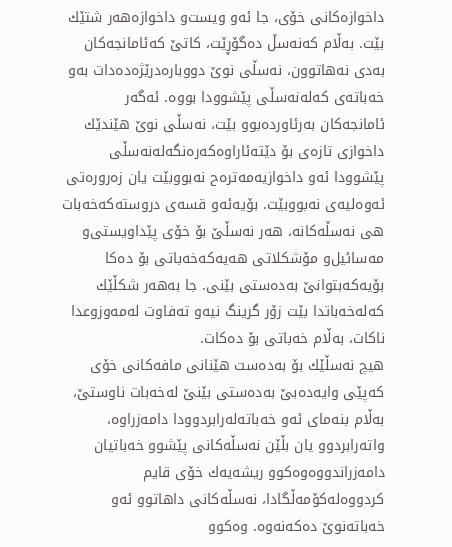داخوازه‌كانی خۆی، جا ئه‌و ویست‌و داخوازه‌هه‌ر شتێك بێت. به‌ڵام كه‌نه‌سڵ ده‌گۆڕێت، كاتێ كه‌ئامانجه‌كان به‌دی نه‌هاتوون، نه‌سڵی نوێ دووباره‌درێژه‌ده‌دات به‌و خه‌باته‌ی كه‌له‌نه‌سڵی پێشوودا بووه‌. ئه‌گه‌ر ئامانجه‌كان به‌رئاورده‌بوو بێت، نه‌سڵی نوێ هێندێك داخوازی تازه‌ی بۆ دێته‌ئاراوه‌كه‌ره‌نگه‌له‌نه‌سڵی پێشوودا ئه‌و داخوازیه‌مه‌تره‌ح نه‌بووبێت یان زه‌روره‌تی ئه‌وه‌لیه‌ی نه‌بووبێت. بۆیه‌ئه‌و قسه‌ی دروسته‌كه‌خه‌بات هی نه‌سڵه‌كانه‌، هه‌ر نه‌سڵێ بۆ خۆی پێداویستی‌و مه‌سائیل‌و مۆشكلاتی هه‌یه‌كه‌خه‌باتی بۆ ده‌كا بۆیه‌كه‌بتوانێ به‌ده‌ستی بێنی. جا به‌هه‌ر شكڵێك كه‌له‌خه‌باتدا بێت زۆر گرینگ نیه‌‌و ته‌فاوت له‌مه‌وزوعدا ناكات، به‌ڵام خه‌باتی بۆ ده‌كات.
هیچ نه‌سڵێك بۆ به‌ده‌ست هێنانی مافه‌كانی خۆی كه‌پێی وایه‌ده‌بێ به‌ده‌ستی بێنێ له‌خه‌بات ناوستێ، به‌ڵام بنه‌مای ئه‌و خه‌باته‌له‌رابردوودا دامه‌زراوه‌، واته‌رابردوو یان بڵێن نه‌سڵه‌كانی پێشوو خه‌باتیان دامه‌زراندووه‌وه‌كوو ریشه‌یه‌ك خۆی قایم كردووه‌له‌كۆمه‌ڵگادا، نه‌سڵه‌كانی داهاتوو ئه‌و خه‌باته‌نوێ ده‌كه‌نه‌وه‌. وه‌كوو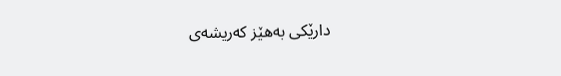دارێكی به‌هێز كه‌ریشه‌ی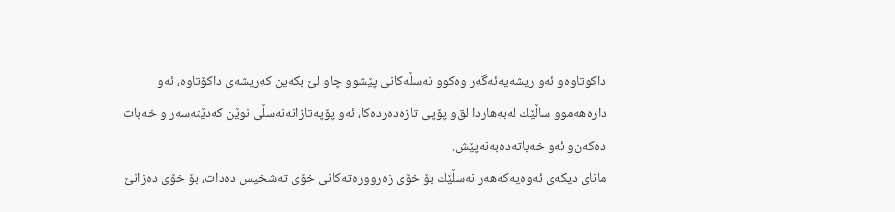داكوتاوه‌‌و ئه‌و ریشه‌یه‌ئه‌گه‌ر وه‌كوو نه‌سڵه‌كانی پێشوو چاو لێ بكه‌ین كه‌ریشه‌ی داكۆتاوه‌، ئه‌و داره‌هه‌موو ساڵێك له‌به‌هاردا لق‌و پۆپی تازه‌ده‌رده‌كا، ئه‌‌و پۆپه‌تازانه‌نه‌سڵی نوێن كه‌دێنه‌سه‌ر ‌و خه‌بات ده‌كه‌ن‌و ئه‌و خه‌باته‌ده‌به‌نه‌پێش.
مانای دیكه‌ی ئه‌وه‌یه‌كه‌هه‌ر نه‌سڵێك بۆ خۆی زه‌رووره‌ته‌كانی خۆی ته‌شخیس ده‌دات، بۆ خۆی ده‌زانێ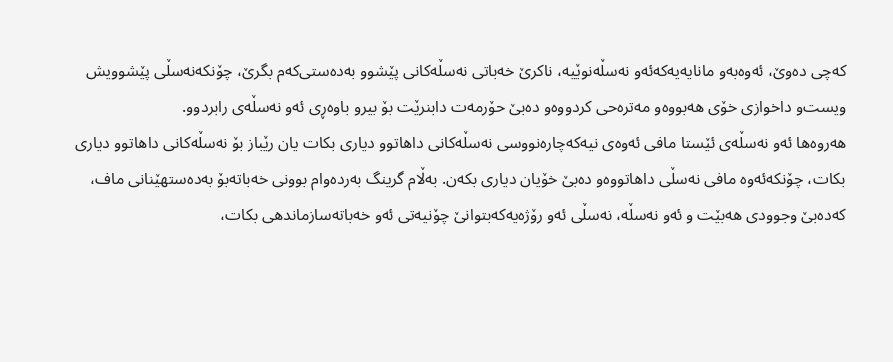كه‌چی ده‌وێ، ئه‌وه‌به‌و مانایه‌یه‌كه‌ئه‌و نه‌سڵه‌نوێیه‌، ناكرێ خه‌باتی نه‌سڵه‌كانی پێشوو به‌ده‌ستی‌كه‌م بگرێ، چۆنكه‌نه‌سڵی پێشوویش ویست‌و داخوازی خۆی هه‌بووه‌‌و مه‌تره‌حی كردووه‌‌و ده‌بێ حۆرمه‌ت دابنرێت بۆ بیر‌و باوه‌ڕی ئه‌و نه‌سڵه‌ی رابردوو.
هه‌روه‌ها ئه‌و نه‌سڵه‌ی ئێستا مافی ئه‌وه‌ی نیه‌كه‌چاره‌نووسی نه‌سڵه‌كانی داهاتوو دیاری بكات یان رێباز بۆ نه‌سڵه‌كانی داهاتوو دیاری بكات، چۆنكه‌ئه‌وه‌ مافی نه‌سڵی داهاتووه‌و ده‌بێ خۆیان دیاری بكه‌ن. به‌ڵام گرینگ به‌رده‌وام بوونی خه‌باته‌بۆ به‌ده‌ستهێنانی ماف، كه‌ده‌بێ وجوودی هه‌بێت و ئه‌و نه‌سڵه‌، نه‌سڵی ئه‌و رۆژه‌یه‌كه‌بتوانێ چۆنیه‌تی ئه‌و خه‌باته‌سازماندهی بكات،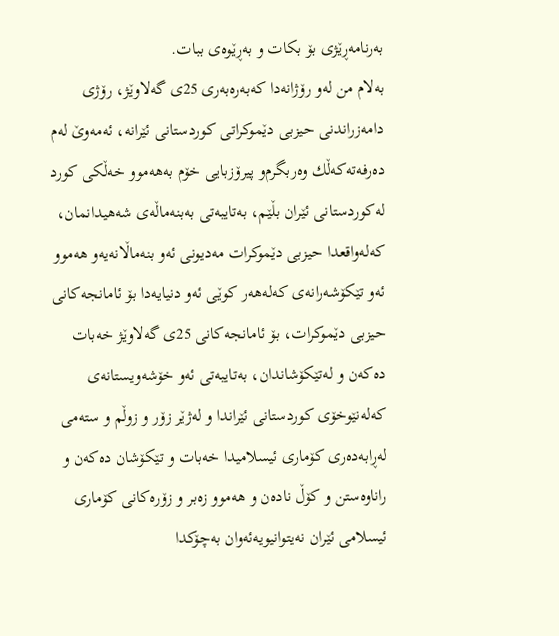به‌رنامه‌ڕێژی بۆ بكات و به‌ڕێوه‌ی ببات.
به‌لام من له‌و رۆژانه‌دا كه‌به‌ره‌به‌ری‌ 25ی گه‌لاوێژ، رۆژی دامه‌زراندنی حیزبی دێموكراتی كوردستانی ئێرانه‌، ئه‌مه‌وێ له‌م ده‌رفه‌ته‌كه‌ڵك وه‌ربگرم‌و پیرۆزبایی خۆم به‌هه‌موو خه‌ڵكی كورد له‌كوردستانی ئێران بڵێم، به‌تایبه‌تی به‌بنه‌ماڵه‌ی شه‌هیدانمان، كه‌له‌واقعدا حیزبی دێموكرات مه‌دیونی ئه‌و بنه‌ماڵانه‌یه‌و هه‌موو ئه‌و تێكۆشه‌رانه‌ی كه‌له‌هه‌ر كوێی ئه‌و دنیایه‌دا بۆ ئامانجه‌كانی حیزبی دێموكرات، بۆ ئامانجه‌كانی 25ی گه‌لاوێژ خه‌بات ده‌كه‌ن ‌و له‌تێكۆشاندان، به‌تایبه‌تی ئه‌و خۆشه‌ویستانه‌ی كه‌له‌نێوخۆی كوردستانی ئێراندا ‌و له‌ژێر زۆر ‌و زوڵم ‌و سته‌می له‌ڕابه‌ده‌ری كۆماری ئیسلامیدا خه‌بات ‌و تێكۆشان ده‌كه‌ن ‌و راناوه‌ستن ‌و كۆڵ ناده‌ن ‌و هه‌موو زه‌بر ‌و زۆره‌كانی كۆماری ئیسلامی ئێران نه‌یتوانیویه‌ئه‌وان به‌چۆكدا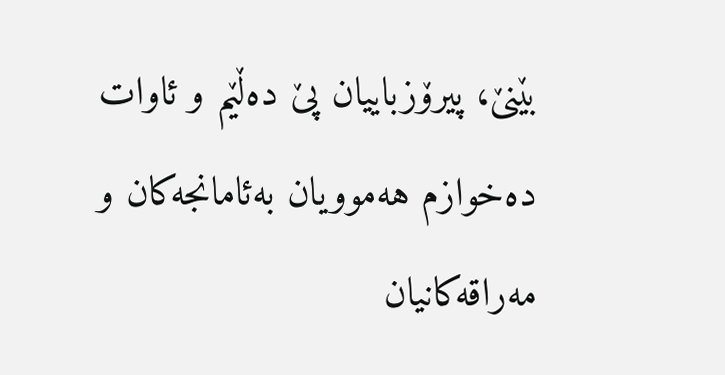بێنێ، پیرۆزباییان پێ ده‌ڵێم ‌و ئاوات ده‌خوازم هه‌موویان به‌ئامانجه‌كان ‌و مه‌راقه‌كانیان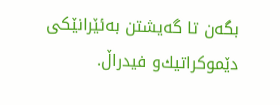بگه‌ن تا گه‌یشتن به‌ئێرانێكی دێموكراتیك‌و فیدراڵ.